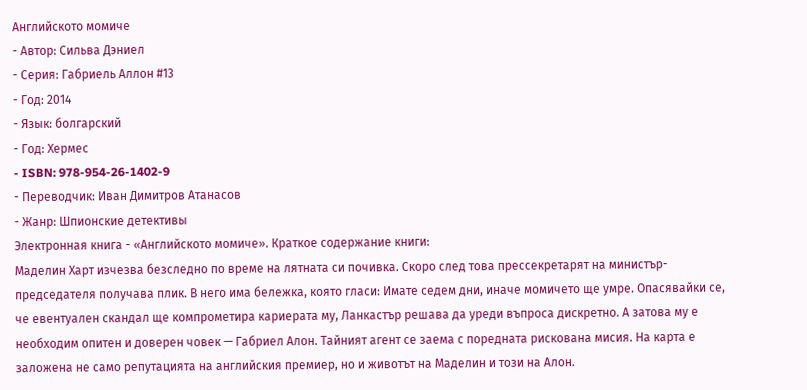Английското момиче
- Автор: Сильва Дэниел
- Серия: Габриель Аллон #13
- Год: 2014
- Язык: болгарский
- Год: Хермес
- ISBN: 978-954-26-1402-9
- Переводчик: Иван Димитров Атанасов
- Жанр: Шпионские детективы
Электронная книга - «Английското момиче». Краткое содержание книги:
Маделин Харт изчезва безследно по време на лятната си почивка. Скоро след това прессекретарят на министър-председателя получава плик. В него има бележка, която гласи: Имате седем дни, иначе момичето ще умре. Опасявайки се, че евентуален скандал ще компрометира кариерата му, Ланкастър решава да уреди въпроса дискретно. А затова му е необходим опитен и доверен човек — Габриел Алон. Тайният агент се заема с поредната рискована мисия. На карта е заложена не само репутацията на английския премиер, но и животът на Маделин и този на Алон.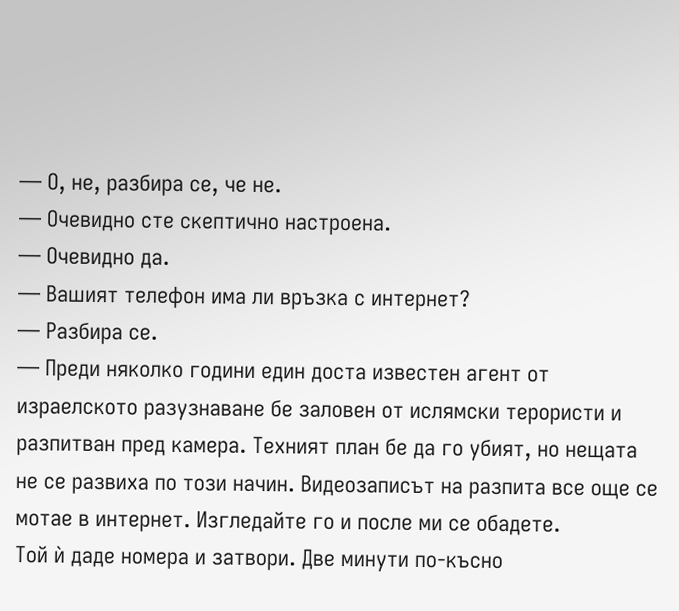— О, не, разбира се, че не.
— Очевидно сте скептично настроена.
— Очевидно да.
— Вашият телефон има ли връзка с интернет?
— Разбира се.
— Преди няколко години един доста известен агент от израелското разузнаване бе заловен от ислямски терористи и разпитван пред камера. Техният план бе да го убият, но нещата не се развиха по този начин. Видеозаписът на разпита все още се мотае в интернет. Изгледайте го и после ми се обадете.
Той ѝ даде номера и затвори. Две минути по-късно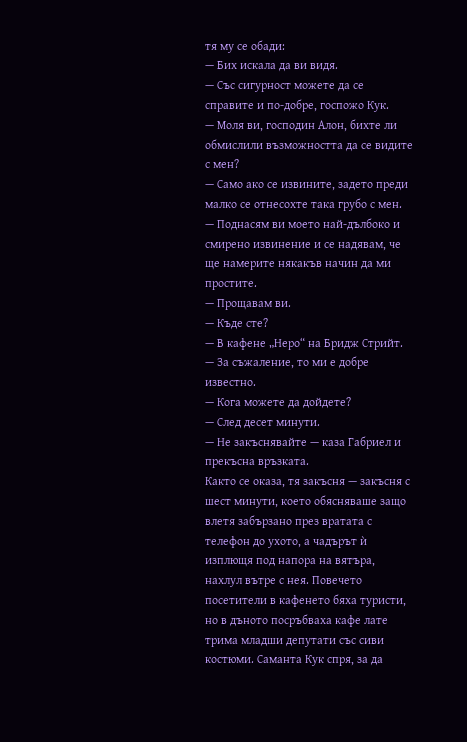тя му се обади:
— Бих искала да ви видя.
— Със сигурност можете да се справите и по-добре, госпожо Кук.
— Моля ви, господин Алон, бихте ли обмислили възможността да се видите с мен?
— Само ако се извините, задето преди малко се отнесохте така грубо с мен.
— Поднасям ви моето най-дълбоко и смирено извинение и се надявам, че ще намерите някакъв начин да ми простите.
— Прощавам ви.
— Къде сте?
— В кафене „Неро“ на Бридж Стрийт.
— За съжаление, то ми е добре известно.
— Кога можете да дойдете?
— След десет минути.
— Не закъснявайте — каза Габриел и прекъсна връзката.
Както се оказа, тя закъсня — закъсня с шест минути, което обясняваше защо влетя забързано през вратата с телефон до ухото, а чадърът ѝ изплющя под напора на вятъра, нахлул вътре с нея. Повечето посетители в кафенето бяха туристи, но в дъното посръбваха кафе лате трима младши депутати със сиви костюми. Саманта Кук спря, за да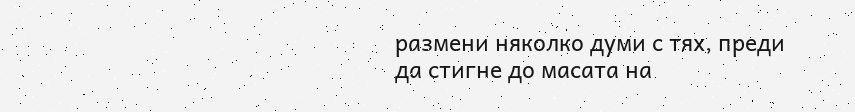размени няколко думи с тях, преди да стигне до масата на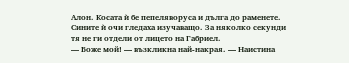Алон. Косата ѝ бе пепеляворуса и дълга до раменете. Сините ѝ очи гледаха изучаващо. За няколко секунди тя не ги отдели от лицето на Габриел.
— Боже мой! — възкликна най-накрая. — Наистина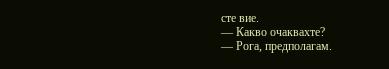сте вие.
— Какво очаквахте?
— Рога, предполагам.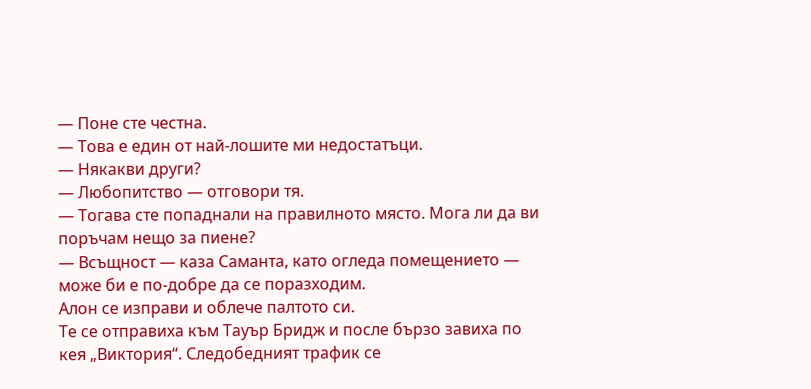— Поне сте честна.
— Това е един от най-лошите ми недостатъци.
— Някакви други?
— Любопитство — отговори тя.
— Тогава сте попаднали на правилното място. Мога ли да ви поръчам нещо за пиене?
— Всъщност — каза Саманта, като огледа помещението — може би е по-добре да се поразходим.
Алон се изправи и облече палтото си.
Те се отправиха към Тауър Бридж и после бързо завиха по кея „Виктория“. Следобедният трафик се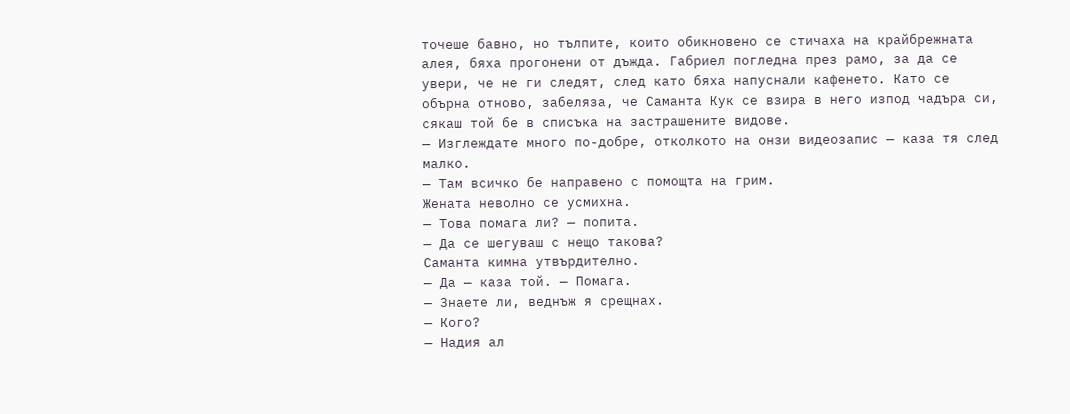точеше бавно, но тълпите, които обикновено се стичаха на крайбрежната алея, бяха прогонени от дъжда. Габриел погледна през рамо, за да се увери, че не ги следят, след като бяха напуснали кафенето. Като се обърна отново, забеляза, че Саманта Кук се взира в него изпод чадъра си, сякаш той бе в списъка на застрашените видове.
— Изглеждате много по-добре, отколкото на онзи видеозапис — каза тя след малко.
— Там всичко бе направено с помощта на грим.
Жената неволно се усмихна.
— Това помага ли? — попита.
— Да се шегуваш с нещо такова?
Саманта кимна утвърдително.
— Да — каза той. — Помага.
— Знаете ли, веднъж я срещнах.
— Кого?
— Надия ал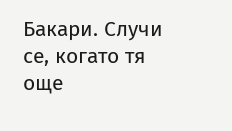Бакари. Случи се, когато тя още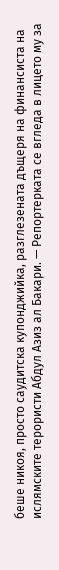беше никоя, просто саудитска купонджийка, разглезената дъщеря на финансиста на ислямските терористи Абдул Азиз ал Бакари. — Репортерката се вгледа в лицето му за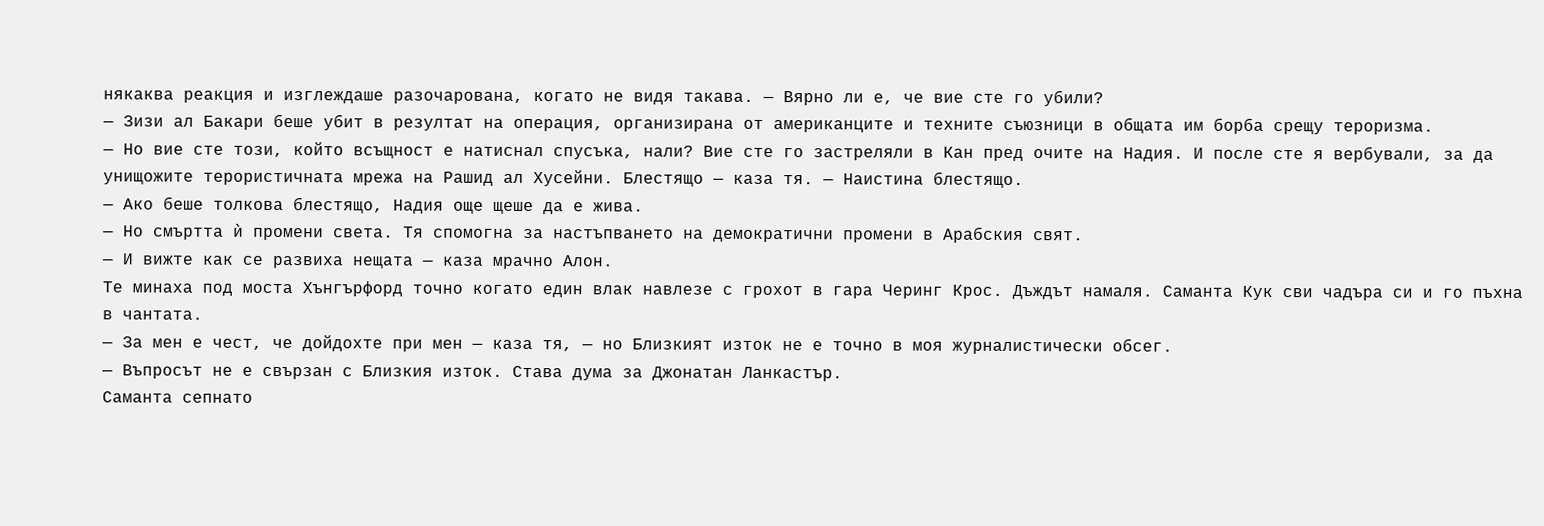някаква реакция и изглеждаше разочарована, когато не видя такава. — Вярно ли е, че вие сте го убили?
— Зизи ал Бакари беше убит в резултат на операция, организирана от американците и техните съюзници в общата им борба срещу тероризма.
— Но вие сте този, който всъщност е натиснал спусъка, нали? Вие сте го застреляли в Кан пред очите на Надия. И после сте я вербували, за да унищожите терористичната мрежа на Рашид ал Хусейни. Блестящо — каза тя. — Наистина блестящо.
— Ако беше толкова блестящо, Надия още щеше да е жива.
— Но смъртта ѝ промени света. Тя спомогна за настъпването на демократични промени в Арабския свят.
— И вижте как се развиха нещата — каза мрачно Алон.
Те минаха под моста Хънгърфорд точно когато един влак навлезе с грохот в гара Черинг Крос. Дъждът намаля. Саманта Кук сви чадъра си и го пъхна в чантата.
— За мен е чест, че дойдохте при мен — каза тя, — но Близкият изток не е точно в моя журналистически обсег.
— Въпросът не е свързан с Близкия изток. Става дума за Джонатан Ланкастър.
Саманта сепнато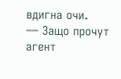вдигна очи.
— Защо прочут агент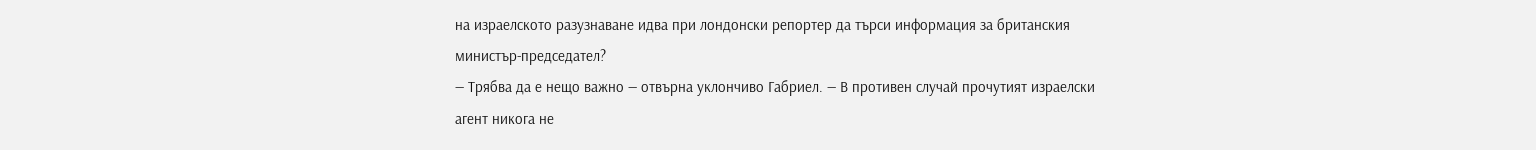на израелското разузнаване идва при лондонски репортер да търси информация за британския министър-председател?
— Трябва да е нещо важно — отвърна уклончиво Габриел. — В противен случай прочутият израелски агент никога не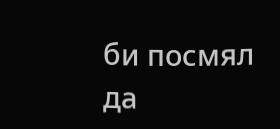би посмял да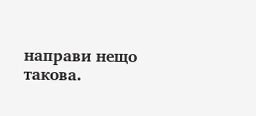направи нещо такова.